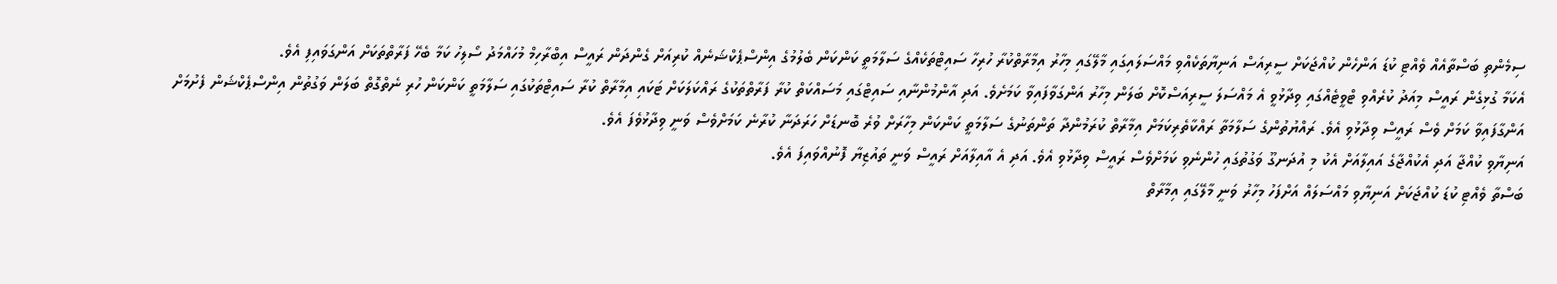ސިމެންތި ބަސްތާއެއް ވެއްޓި ކުޑަ އަންހެން ކުއްޖަކަށް ސީރިއަސް އަނިޔާތަކެއްވި މައްސަލައިގައި މާލޭގައި މިހާރު އިމާރާތްކުރާ ހުރިހާ ސައިޓްތަކެއްގެ ސަލާމަތީ ކަންކަން ބެލުމުގެ އިންސްޕެކްޝަނެއް ކުރިއަށް ގެންދަން ރައީސް އިބްރާހިމް މުހައްމަދު ސޯލިހު ކަމާ ބެހޭ ފަރާތްތަކަށް އަންގަވައިފި އެވެ.
އެކަމާ ގުޅިގެން ރައީސް މިއަދު ކުރެއްވި ޓްވީޓެއްގައި ވިދާޅުވީ އެ މައްސަލަ ސީރިއަސްކޮށް ބަލަން މިހާރު އަންގަވާފައިވާ ކަމަށެވެ. އަދި އާންމުންނާއި ސައިޓްގައި މަސައްކަތް ކުރާ ފަރާތްތަކުގެ ރައްކަލަކަށް ޓަކައި އިމާރާތް ކުރާ ސައިޓްތަކުގައި ސަލާމަތީ ކަންކަން ހުރި ނެތްގޮތް ބަލަން ވަގުތުން އިންސްޕެކްޝަން ފެށުމަށް އަންގާފައިވާ ކަމަށް ވެސް ރައީސް ވިދާޅުވި އެވެ. ރައްޔުތުންގެ ސަލާމަތާ ރައްކާތެރިކަމަށް އިމާރާތް ކުރަމުންދާ ތަންތަނުގެ ސަލާމަތީ ކަންކަން މިހާރަށް ވުރެ ބޮނޑަށް ހަރަދަނާ ކުރާނެ ކަމަށްވެސް ވަނީ ވިދާޅުވެފަ އެވެ.
އަނިޔާވި ކުއްޖާ އަދި އެކުއްޖާގެ އައިލާއަށް އެކު މި އުދަނގޫ ވަގުތުގައި ހުންނެވި ކަމަށްވެސް ރައީސް ވިދާޅުވި އެވެ. އަދި އެ އާއިލާއަށް ރައީސް ވަނީ ތައުޒިޔާ ފޮނުއްވައިފަ އެވެ.
ބަސްތާ ވެއްޓި ކުޑަ ކުއްޖަކަށް އަނިޔާވި މައްސަލައް އަށްފަހު މިހާރު ވަނީ މާލޭގައި އިމާރާތް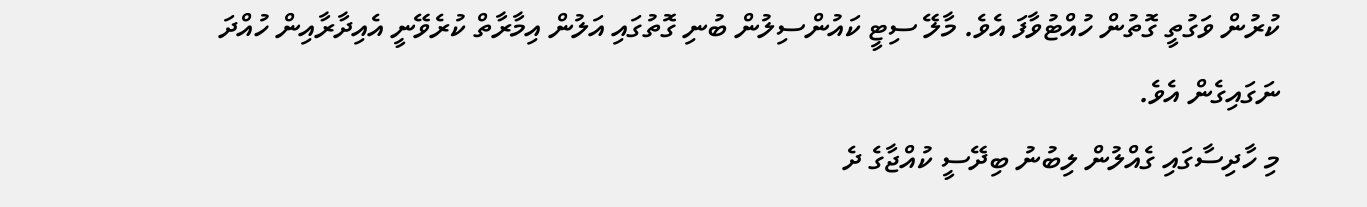ކުރުން ވަގުތީ ގޮތުން ހުއްޓުވާފަ އެވެ. މާލޭ ސިޓީ ކައުންސިލުން ބުނި ގޮތުގައި އަލުން އިމާރާތް ކުރެވޭނީ އެއިދާރާއިން ހުއްދަ ނަގައިގެން އެވެ.
މި ހާދިސާގައި ގެއްލުން ލިބުނު ބިދޭސީ ކުއްޖާގެ ދެ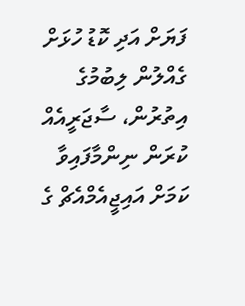ފަޔަށް އަދި ކޮޑު ހުޅަށް ގެއްލުން ލިބުމުގެ އިތުރުން، ސާޖަރީއެއް ކުރަން ނިންމާފައިވާ ކަމަށް އައިޖީއެމްއެޗް ގެ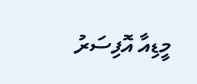މީޑިއާ އޮފިސަރު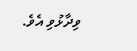ވިދާޅުވި އެވެ.